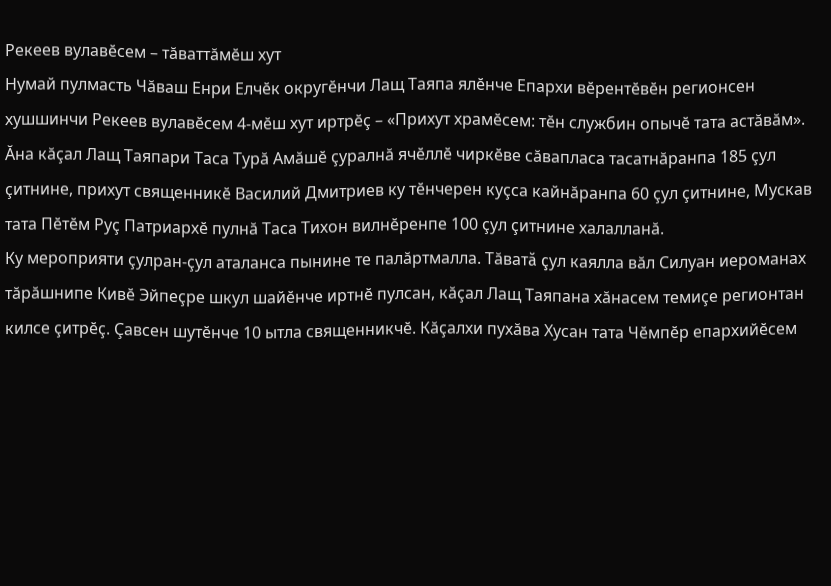Рекеев вулавӗсем – тăваттăмӗш хут
Нумай пулмасть Чăваш Енри Елчӗк округӗнчи Лащ Таяпа ялӗнче Епархи вӗрентӗвӗн регионсен хушшинчи Рекеев вулавӗсем 4-мӗш хут иртрӗç – «Прихут храмӗсем: тӗн службин опычӗ тата астăвăм». Ăна кăçал Лащ Таяпари Таса Турă Амăшӗ çуралнă ячӗллӗ чиркӗве сăвапласа тасатнăранпа 185 çул çитнине, прихут священникӗ Василий Дмитриев ку тӗнчерен куçса кайнăранпа 60 çул çитнине, Мускав тата Пӗтӗм Руç Патриархӗ пулнă Таса Тихон вилнӗренпе 100 çул çитнине халалланă.
Ку мероприяти çулран-çул аталанса пынине те палăртмалла. Тăватă çул каялла вăл Силуан иероманах тăрăшнипе Кивӗ Эйпеçре шкул шайӗнче иртнӗ пулсан, кăçал Лащ Таяпана хăнасем темиçе регионтан килсе çитрӗç. Çавсен шутӗнче 10 ытла священникчӗ. Кăçалхи пухăва Хусан тата Чӗмпӗр епархийӗсем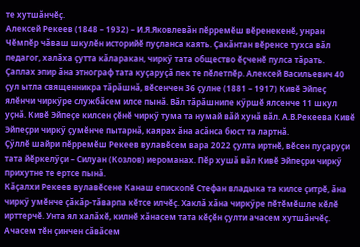те хутшăнчӗç.
Алексей Рекеев (1848 – 1932) – И.Я.Яковлевăн пӗрремӗш вӗренекенӗ, унран Чӗмпӗр чăваш шкулӗн историйӗ пуçланса каять. Çакăнтан вӗренсе тухса вăл педагог, халăха çутта кăларакан, чиркӳ тата общество ӗçченӗ пулса тăрать. Çаплах эпир ăна этнограф тата куçаруçă пек те пӗлетпӗр. Алексей Васильевич 40 çул ытла священникра тăрăшнă, вӗсенчен 36 çулне (1881 – 1917) Кивӗ Эйпеç ялӗнчи чиркӳре службăсем илсе пынă. Вăл тăрăшнипе кӳршӗ ялсенче 11 шкул уçнă. Кивӗ Эйпеçе килсен çӗнӗ чиркӳ тума та нумай вăй хунă вăл. А.В.Рекеева Кивӗ Эйпеçри чиркӳ çумӗнче пытарнă, каярах ăна асăнса бюст та лартнă.
Çӳллӗ шайри пӗрремӗш Рекеев вулавӗсем вара 2022 çулта иртнӗ, вӗсен пуçаруçи тата йӗркелӳçи – Силуан (Козлов) иероманах. Пӗр хушă вăл Кивӗ Эйпеçри чиркӳ прихутне те ертсе пынă.
Кăçалхи Рекеев вулавӗсене Канаш епископӗ Стефан владыка та килсе çитрӗ, ăна чиркӳ умӗнче çăкăр-тăварпа кӗтсе илчӗç. Хаклă хăна чиркӳре пӗтӗмӗшле кӗлӗ ирттерчӗ. Унта ял халăхӗ, килнӗ хăнасем тата кӗçӗн çулти ачасем хутшăнчӗç. Ачасем тӗн çинчен сăвăсем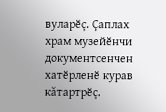вуларӗç. Çаплах храм музейӗнчи документсенчен хатӗрленӗ курав кăтартрӗç.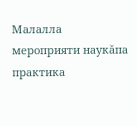Малалла мероприяти наукăпа практика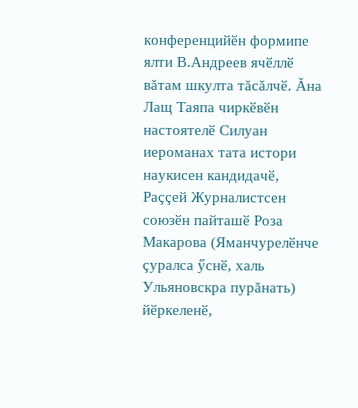конференцийӗн формипе ялти В.Андреев ячӗллӗ вăтам шкулта тăсăлчӗ. Ăна Лащ Таяпа чиркӗвӗн настоятелӗ Силуан иероманах тата истори наукисен кандидачӗ, Раççей Журналистсен союзӗн пайташӗ Роза Макарова (Яманчурелӗнче çуралса ӳснӗ, халь Ульяновскра пурăнать) йӗркеленӗ,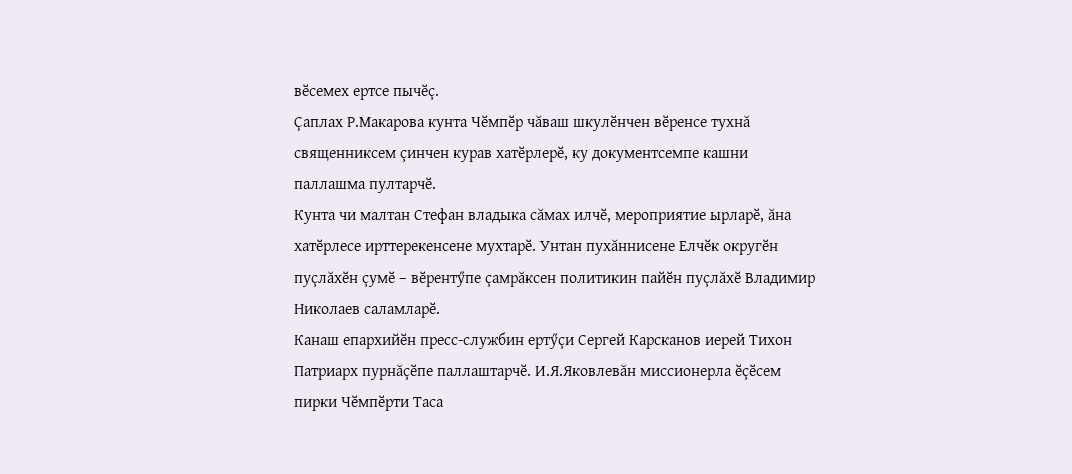вӗсемех ертсе пычӗç.
Çаплах Р.Макарова кунта Чӗмпӗр чăваш шкулӗнчен вӗренсе тухнă священниксем çинчен курав хатӗрлерӗ, ку документсемпе кашни паллашма пултарчӗ.
Кунта чи малтан Стефан владыка сăмах илчӗ, мероприятие ырларӗ, ăна хатӗрлесе ирттерекенсене мухтарӗ. Унтан пухăннисене Елчӗк округӗн пуçлăхӗн çумӗ – вӗрентӳпе çамрăксен политикин пайӗн пуçлăхӗ Владимир Николаев саламларӗ.
Канаш епархийӗн пресс-службин ертӳçи Сергей Карсканов иерей Тихон Патриарх пурнăçӗпе паллаштарчӗ. И.Я.Яковлевăн миссионерла ӗçӗсем пирки Чӗмпӗрти Таса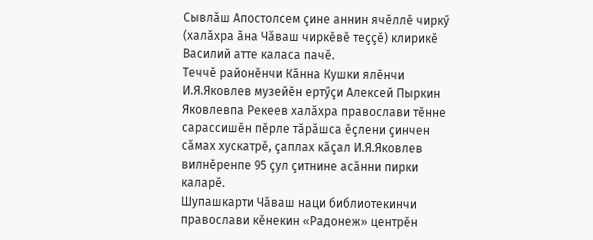Сывлăш Апостолсем çине аннин ячӗллӗ чиркӳ (халăхра ăна Чăваш чиркӗвӗ теççӗ) клирикӗ Василий атте каласа пачӗ.
Теччӗ районӗнчи Кăнна Кушки ялӗнчи И.Я.Яковлев музейӗн ертӳçи Алексей Пыркин Яковлевпа Рекеев халăхра православи тӗнне сарассишӗн пӗрле тăрăшса ӗçлени çинчен сăмах хускатрӗ, çаплах кăçал И.Я.Яковлев вилнӗренпе 95 çул çитнине асăнни пирки каларӗ.
Шупашкарти Чăваш наци библиотекинчи православи кӗнекин «Радонеж» центрӗн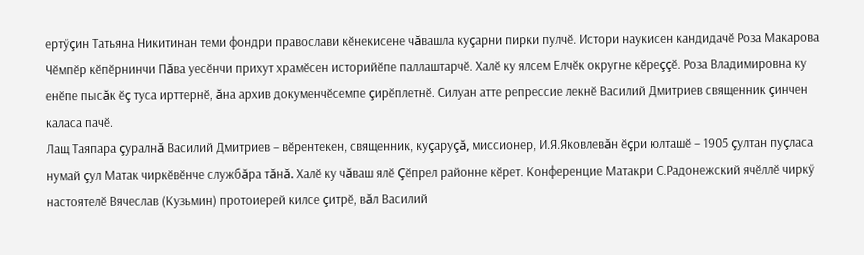ертӳçин Татьяна Никитинан теми фондри православи кӗнекисене чăвашла куçарни пирки пулчӗ. Истори наукисен кандидачӗ Роза Макарова Чӗмпӗр кӗпӗрнинчи Пăва уесӗнчи прихут храмӗсен историйӗпе паллаштарчӗ. Халӗ ку ялсем Елчӗк округне кӗреççӗ. Роза Владимировна ку енӗпе пысăк ӗç туса ирттернӗ, ăна архив докуменчӗсемпе çирӗплетнӗ. Силуан атте репрессие лекнӗ Василий Дмитриев священник çинчен каласа пачӗ.
Лащ Таяпара çуралнă Василий Дмитриев – вӗрентекен, священник, куçаруçă, миссионер, И.Я.Яковлевăн ӗçри юлташӗ – 1905 çултан пуçласа нумай çул Матак чиркӗвӗнче службăра тăнă. Халӗ ку чăваш ялӗ Çӗпрел районне кӗрет. Конференцие Матакри С.Радонежский ячӗллӗ чиркӳ настоятелӗ Вячеслав (Кузьмин) протоиерей килсе çитрӗ, вăл Василий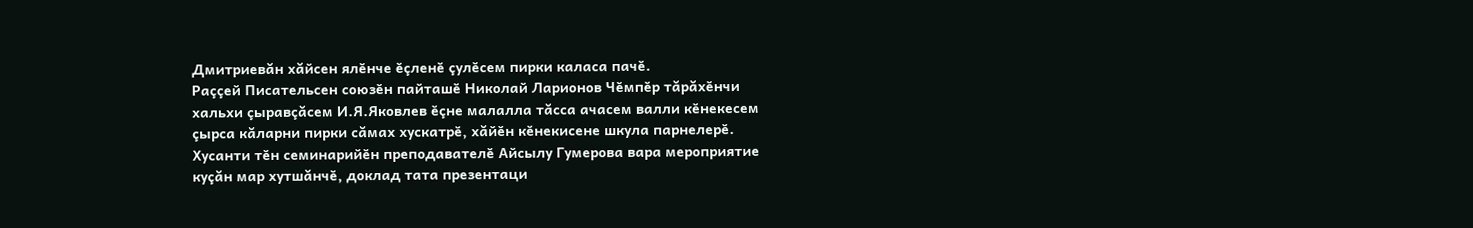Дмитриевăн хăйсен ялӗнче ӗçленӗ çулӗсем пирки каласа пачӗ.
Раççей Писательсен союзӗн пайташӗ Николай Ларионов Чӗмпӗр тăрăхӗнчи хальхи çыравçăсем И.Я.Яковлев ӗçне малалла тăсса ачасем валли кӗнекесем çырса кăларни пирки сăмах хускатрӗ, хăйӗн кӗнекисене шкула парнелерӗ. Хусанти тӗн семинарийӗн преподавателӗ Айсылу Гумерова вара мероприятие куçăн мар хутшăнчӗ, доклад тата презентаци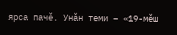ярса пачӗ. Унăн теми – «19-мӗш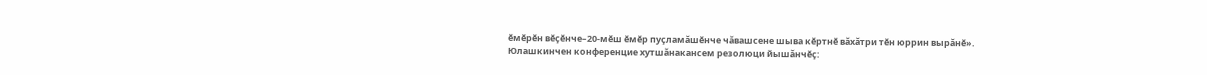ӗмӗрӗн вӗçӗнче–20-мӗш ӗмӗр пуçламăшӗнче чăвашсене шыва кӗртнӗ вăхăтри тӗн юррин вырăнӗ».
Юлашкинчен конференцие хутшăнакансем резолюци йышăнчӗç: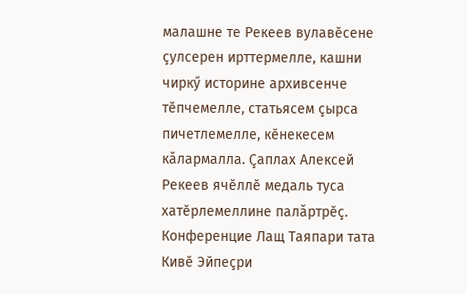малашне те Рекеев вулавӗсене çулсерен ирттермелле, кашни чиркӳ историне архивсенче тӗпчемелле, статьясем çырса пичетлемелле, кӗнекесем кăлармалла. Çаплах Алексей Рекеев ячӗллӗ медаль туса хатӗрлемеллине палăртрӗç. Конференцие Лащ Таяпари тата Кивӗ Эйпеçри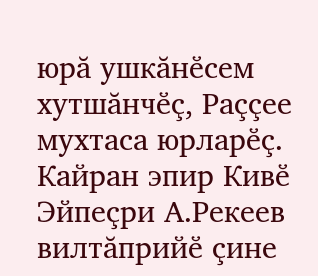юрă ушкăнӗсем хутшăнчӗç, Раççее мухтаса юрларӗç.
Кайран эпир Кивӗ Эйпеçри А.Рекеев вилтăприйӗ çине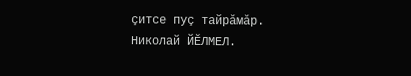çитсе пуç тайрăмăр.
Николай ЙӖЛМЕЛ.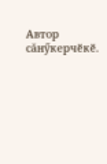Автор сăнӳкерчӗкӗ.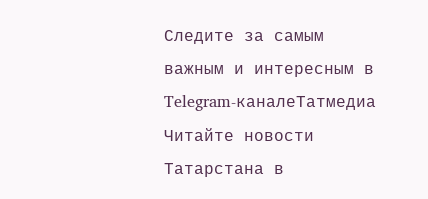Следите за самым важным и интересным в Telegram-каналеТатмедиа
Читайте новости Татарстана в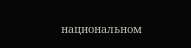национальном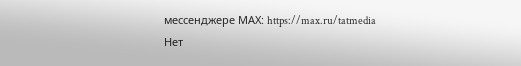мессенджере MАХ: https://max.ru/tatmedia
Нет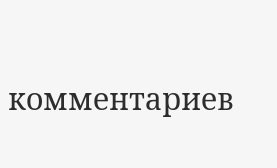комментариев